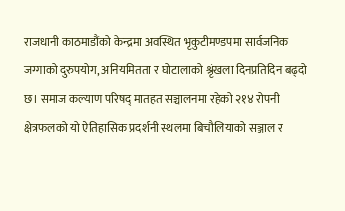राजधानी काठमाडौंको केन्द्रमा अवस्थित भृकुटीमण्डपमा सार्वजनिक जग्गाको दुरुपयोग, अनियमितता र घोटालाको श्रृंखला दिनप्रतिदिन बढ्दो छ। समाज कल्याण परिषद् मातहत सञ्चालनमा रहेको २१४ रोपनी क्षेत्रफलको यो ऐतिहासिक प्रदर्शनी स्थलमा बिचौलियाको सञ्जाल र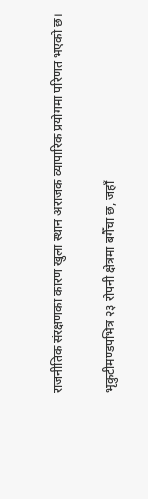राजनीतिक संरक्षणका कारण खुला स्थान अराजक व्यापारिक प्रयोगमा परिणत भएको छ।

भृकुटीमण्डपभित्र २३ रोपनी क्षेत्रमा बगैँचा छ, जहाँ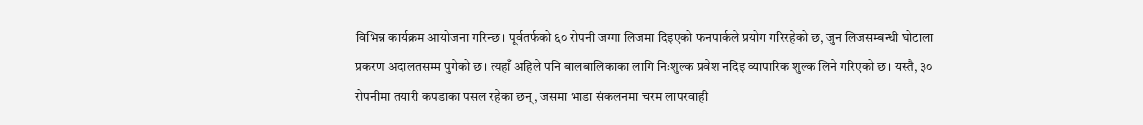विभिन्न कार्यक्रम आयोजना गरिन्छ। पूर्वतर्फको ६० रोपनी जग्गा लिजमा दिइएको फनपार्कले प्रयोग गरिरहेको छ, जुन लिजसम्बन्धी घोटाला प्रकरण अदालतसम्म पुगेको छ। त्यहाँ अहिले पनि बालबालिकाका लागि निःशुल्क प्रवेश नदिइ व्यापारिक शुल्क लिने गरिएको छ। यस्तै, ३० रोपनीमा तयारी कपडाका पसल रहेका छन्, जसमा भाडा संकलनमा चरम लापरवाही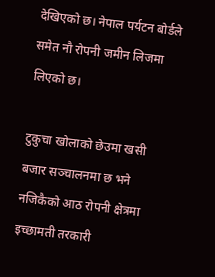देखिएको छ। नेपाल पर्यटन बोर्डले समेत नौ रोपनी जमीन लिजमा लिएको छ।

टुकुचा खोलाको छेउमा खसी बजार सञ्चालनमा छ भने नजिकैको आठ रोपनी क्षेत्रमा इच्छामती तरकारी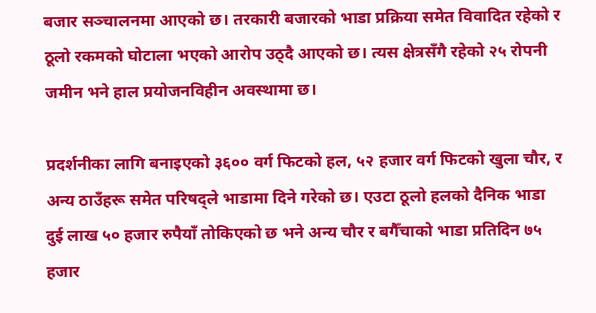बजार सञ्चालनमा आएको छ। तरकारी बजारको भाडा प्रक्रिया समेत विवादित रहेको र ठूलो रकमको घोटाला भएको आरोप उठ्दै आएको छ। त्यस क्षेत्रसँगै रहेको २५ रोपनी जमीन भने हाल प्रयोजनविहीन अवस्थामा छ।

प्रदर्शनीका लागि बनाइएको ३६०० वर्ग फिटको हल, ५२ हजार वर्ग फिटको खुला चौर, र अन्य ठाउँहरू समेत परिषद्ले भाडामा दिने गरेको छ। एउटा ठूलो हलको दैनिक भाडा दुई लाख ५० हजार रुपैयाँ तोकिएको छ भने अन्य चौर र बगैँचाको भाडा प्रतिदिन ७५ हजार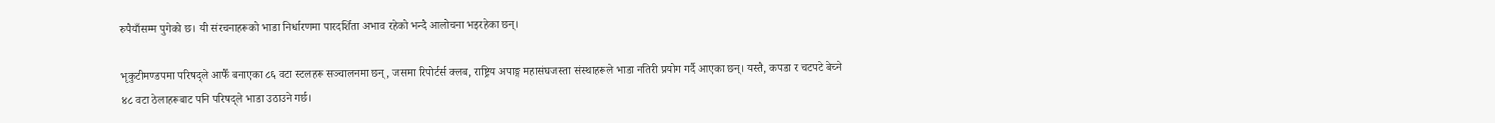रुपैयाँसम्म पुगेको छ। यी संरचनाहरूको भाडा निर्धारणमा पारदर्शिता अभाव रहेको भन्दै आलोचना भइरहेका छन्।

भृकुटीमण्डपमा परिषद्ले आफैँ बनाएका ८६ वटा स्टलहरू सञ्चालनमा छन्, जसमा रिपोर्टर्स क्लब, राष्ट्रिय अपाङ्ग महासंघजस्ता संस्थाहरूले भाडा नतिरी प्रयोग गर्दै आएका छन्। यस्तै, कपडा र चटपटे बेच्ने ४८ वटा ठेलाहरूबाट पनि परिषद्ले भाडा उठाउने गर्छ।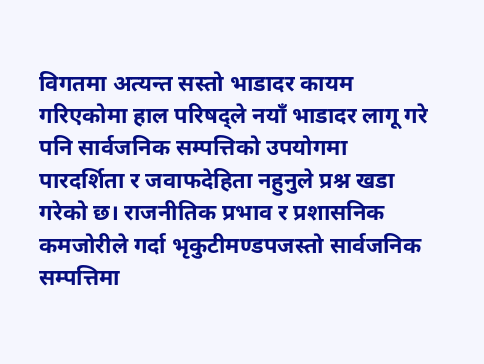विगतमा अत्यन्त सस्तो भाडादर कायम गरिएकोमा हाल परिषद्ले नयाँ भाडादर लागू गरे पनि सार्वजनिक सम्पत्तिको उपयोगमा पारदर्शिता र जवाफदेहिता नहुनुले प्रश्न खडा गरेको छ। राजनीतिक प्रभाव र प्रशासनिक कमजोरीले गर्दा भृकुटीमण्डपजस्तो सार्वजनिक सम्पत्तिमा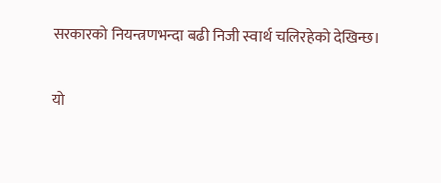सरकारको नियन्त्रणभन्दा बढी निजी स्वार्थ चलिरहेको देखिन्छ।

यो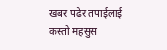खबर पढेर तपाईलाई कस्तो महसुस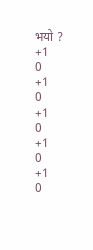भयो ?
+1
0
+1
0
+1
0
+1
0
+1
0